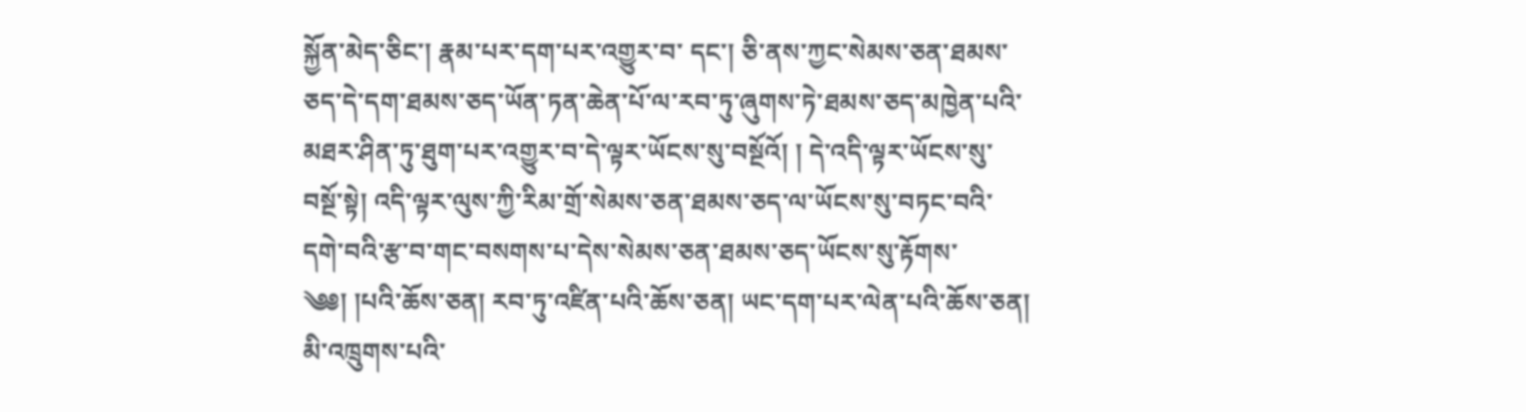སྐྱོན་མེད་ཅིང་། རྣམ་པར་དག་པར་འགྱུར་བ་ དང་། ཅི་ནས་ཀྱང་སེམས་ཅན་ཐམས་ཅད་དེ་དག་ཐམས་ཅད་ཡོན་ཏན་ཆེན་པོ་ལ་རབ་ཏུ་ཞུགས་ཏེ་ཐམས་ཅད་མཁྱེན་པའི་མཐར་ཤིན་ཏུ་ཐུག་པར་འགྱུར་བ་དེ་ལྟར་ཡོངས་སུ་བསྔོའོ། ། དེ་འདི་ལྟར་ཡོངས་སུ་བསྔོ་སྟེ། འདི་ལྟར་ལུས་ཀྱི་རིམ་གྲོ་སེམས་ཅན་ཐམས་ཅད་ལ་ཡོངས་སུ་བཏང་བའི་དགེ་བའི་རྩ་བ་གང་བསགས་པ་དེས་སེམས་ཅན་ཐམས་ཅད་ཡོངས་སུ་རྟོགས་ ༄༅། །པའི་ཆོས་ཅན། རབ་ཏུ་འཛིན་པའི་ཆོས་ཅན། ཡང་དག་པར་ལེན་པའི་ཆོས་ཅན། མི་འཁྲུགས་པའི་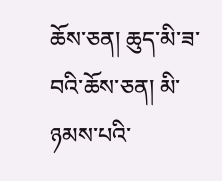ཆོས་ཅན། ཆུད་མི་ཟ་བའི་ཆོས་ཅན། མི་ཉམས་པའི་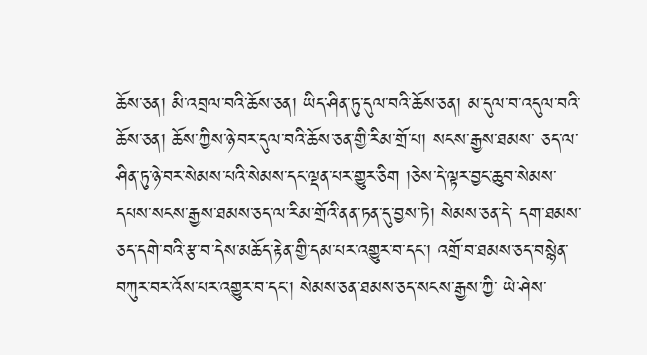ཆོས་ཅན། མི་འབྲལ་བའི་ཆོས་ཅན། ཡིད་ཤིན་ཏུ་དུལ་བའི་ཆོས་ཅན། མ་དུལ་བ་འདུལ་བའི་ཆོས་ཅན། ཆོས་ཀྱིས་ཉེ་བར་དུལ་བའི་ཆོས་ཅན་གྱི་རིམ་གྲོ་པ། སངས་རྒྱས་ཐམས་ ཅད་ལ་ཤིན་ཏུ་ཉེ་བར་སེམས་པའི་སེམས་དང་ལྡན་པར་གྱུར་ཅིག །ཅེས་དེ་ལྟར་བྱང་ཆུབ་སེམས་དཔས་སངས་རྒྱས་ཐམས་ཅད་ལ་རིམ་གྲོའི་ནན་ཏན་དུ་བྱས་ཏེ། སེམས་ཅན་དེ་ དག་ཐམས་ཅད་དགེ་བའི་རྩ་བ་དེས་མཆོད་རྟེན་གྱི་དམ་པར་འགྱུར་བ་དང་། འགྲོ་བ་ཐམས་ཅད་བསྙེན་བཀུར་བར་འོས་པར་འགྱུར་བ་དང་། སེམས་ཅན་ཐམས་ཅད་སངས་རྒྱས་ཀྱི་ ཡེ་ཤེས་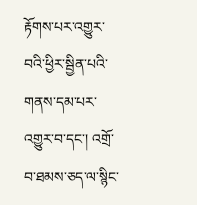རྟོགས་པར་འགྱུར་བའི་ཕྱིར་སྦྱིན་པའི་གནས་དམ་པར་འགྱུར་བ་དང་། འགྲོ་བ་ཐམས་ཅད་ལ་སྙིང་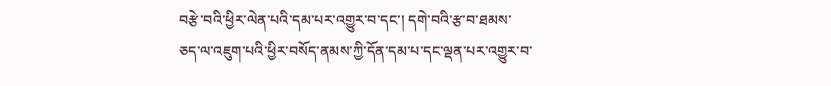བརྩེ་བའི་ཕྱིར་ལེན་པའི་དམ་པར་འགྱུར་བ་དང་། དགེ་བའི་རྩ་བ་ཐམས་ ཅད་ལ་འཇུག་པའི་ཕྱིར་བསོད་ནམས་ཀྱི་དོན་དམ་པ་དང་ལྡན་པར་འགྱུར་བ་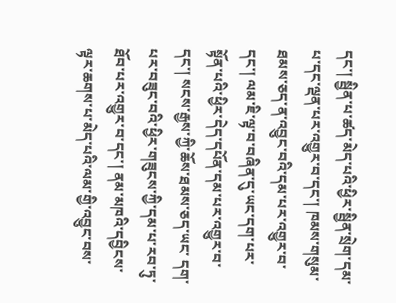དང་། སྦྱིན་པ་ཚད་མེད་པའི་ཕྱིར་སྦྱིན་སྲེག་དམ་པ་དང་ལྡན་པར་འགྱུར་བ་དང་། ཁམས་གསུམ་ ཐམས་ཅད་ན་འབྱུང་བའི་དམ་པར་འགྱུར་བ་དང་། ལམ་ཇི་ལྟ་བ་བཞིན་དུ་ཡང་དག་པར་སྟོན་པའི་ཕྱིར་དེད་དཔོན་དམ་པར་འགྱུར་བ་དང་། སངས་རྒྱས་ཀྱི་ཆོས་ཐམས་ཅད་ཡང་ དག་པར་བཟུང་བའི་ཕྱིར་གཟུངས་ཀྱི་དམ་པ་རབ་ཏུ་ཐོབ་པར་འགྱུར་བ་དང་། ནམ་མཁའི་དབྱིངས་ལྟར་ཆགས་པ་མེད་པའི་ལམ་གྱི་འབྱུང་བས་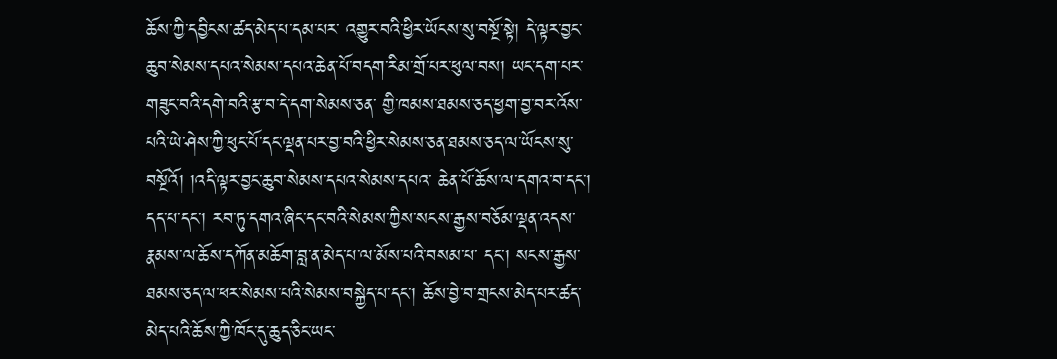ཆོས་ཀྱི་དབྱིངས་ཚད་མེད་པ་དམ་པར་ འགྱུར་བའི་ཕྱིར་ཡོངས་སུ་བསྔོ་སྟེ། དེ་ལྟར་བྱང་ཆུབ་སེམས་དཔའ་སེམས་དཔའ་ཆེན་པོ་བདག་རིམ་གྲོ་པར་ཕུལ་བས། ཡང་དག་པར་གཟུང་བའི་དགེ་བའི་རྩ་བ་དེ་དག་སེམས་ཅན་ གྱི་ཁམས་ཐམས་ཅད་ཕྱག་བྱ་བར་འོས་པའི་ཡེ་ཤེས་ཀྱི་ཕུང་པོ་དང་ལྡན་པར་བྱ་བའི་ཕྱིར་སེམས་ཅན་ཐམས་ཅད་ལ་ཡོངས་སུ་བསྔོའོ། །འདི་ལྟར་བྱང་ཆུབ་སེམས་དཔའ་སེམས་དཔའ་ ཆེན་པོ་ཆོས་ལ་དགའ་བ་དང་། དད་པ་དང་། རབ་ཏུ་དགའ་ཞིང་དང་བའི་སེམས་ཀྱིས་སངས་རྒྱས་བཅོམ་ལྡན་འདས་རྣམས་ལ་ཆོས་དཀོན་མཆོག་བླ་ན་མེད་པ་ལ་མོས་པའི་བསམ་པ་ དང་། སངས་རྒྱས་ཐམས་ཅད་ལ་ཕར་སེམས་པའི་སེམས་བསྐྱེད་པ་དང་། ཆོས་བྱེ་བ་གྲངས་མེད་པར་ཚད་མེད་པའི་ཆོས་ཀྱི་ཁོང་དུ་ཆུད་ཅིང་ཡང་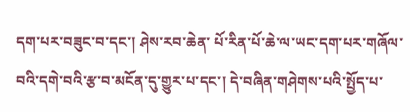དག་པར་བཟུང་བ་དང་། ཤེས་རབ་ཆེན་ པོ་རིན་པོ་ཆེ་ལ་ཡང་དག་པར་གཞོལ་བའི་དགེ་བའི་རྩ་བ་མངོན་དུ་གྱུར་པ་དང་། དེ་བཞིན་གཤེགས་པའི་སྤྱོད་པ་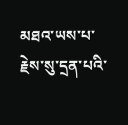མཐའ་ཡས་པ་རྗེས་སུ་དྲན་པའི་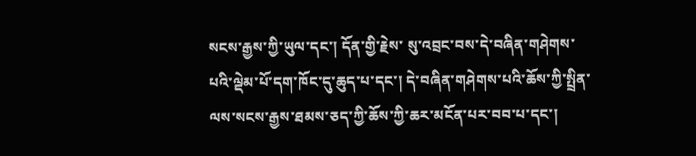སངས་རྒྱས་ཀྱི་ཡུལ་དང་། དོན་གྱི་རྗེས་ སུ་འབྲང་བས་དེ་བཞིན་གཤེགས་པའི་ལྡེམ་པོ་དག་ཁོང་དུ་ཆུད་པ་དང་། དེ་བཞིན་གཤེགས་པའི་ཆོས་ཀྱི་སྤྲིན་ལས་སངས་རྒྱས་ཐམས་ཅད་ཀྱི་ཆོས་ཀྱི་ཆར་མངོན་པར་བབ་པ་དང་།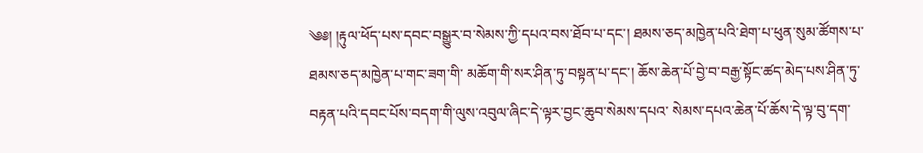༄༅། །རྟུལ་ཕོད་པས་དབང་བསྒྱུར་བ་སེམས་ཀྱི་དཔའ་བས་ཐོབ་པ་དང་། ཐམས་ཅད་མཁྱེན་པའི་ཐེག་པ་ཕུན་སུམ་ཚོགས་པ་ཐམས་ཅད་མཁྱེན་པ་གང་ཟག་གི་ མཆོག་གི་སར་ཤིན་ཏུ་བསྟན་པ་དང་། ཆོས་ཆེན་པོ་བྱེ་བ་བརྒྱ་སྟོང་ཚད་མེད་པས་ཤིན་ཏུ་བརྟན་པའི་དབང་པོས་བདག་གི་ལུས་འབུལ་ཞིང་དེ་ལྟར་བྱང་ཆུབ་སེམས་དཔའ་ སེམས་དཔའ་ཆེན་པོ་ཆོས་དེ་ལྟ་བུ་དག་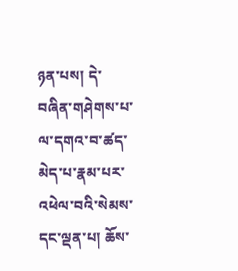ཉན་པས། དེ་བཞིན་གཤེགས་པ་ལ་དགའ་བ་ཚད་མེད་པ་རྣམ་པར་འཕེལ་བའི་སེམས་དང་ལྡན་པ། ཆོས་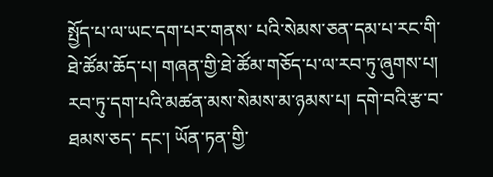སྤྱོད་པ་ལ་ཡང་དག་པར་གནས་ པའི་སེམས་ཅན་དམ་པ་རང་གི་ཐེ་ཚོམ་ཆོད་པ། གཞན་གྱི་ཐེ་ཚོམ་གཅོད་པ་ལ་རབ་ཏུ་ཞུགས་པ། རབ་ཏུ་དག་པའི་མཚན་མས་སེམས་མ་ཉམས་པ། དགེ་བའི་རྩ་བ་ཐམས་ཅད་ དང་། ཡོན་ཏན་གྱི་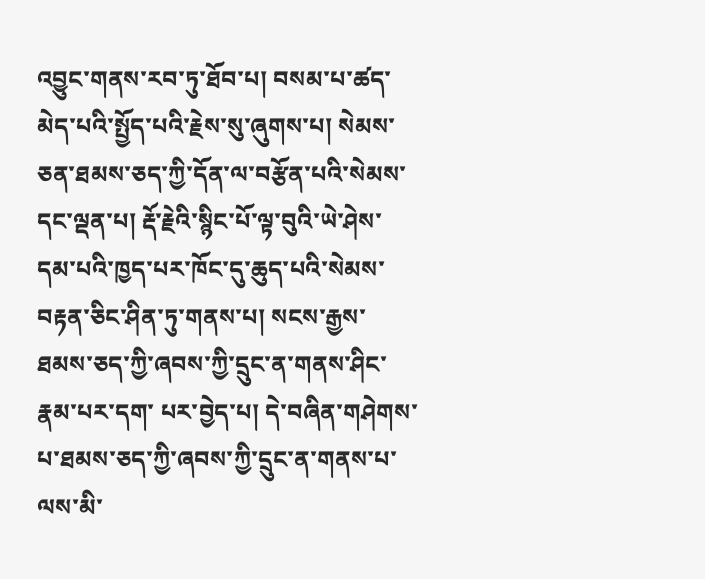འབྱུང་གནས་རབ་ཏུ་ཐོབ་པ། བསམ་པ་ཚད་མེད་པའི་སྤྱོད་པའི་རྗེས་སུ་ཞུགས་པ། སེམས་ཅན་ཐམས་ཅད་ཀྱི་དོན་ལ་བརྩོན་པའི་སེམས་དང་ལྡན་པ། རྡོ་རྗེའི་སྙིང་པོ་ལྟ་བུའི་ཡེ་ཤེས་དམ་པའི་ཁྱད་པར་ཁོང་དུ་ཆུད་པའི་སེམས་བརྟན་ཅིང་ཤིན་ཏུ་གནས་པ། སངས་རྒྱས་ཐམས་ཅད་ཀྱི་ཞབས་ཀྱི་དྲུང་ན་གནས་ཤིང་རྣམ་པར་དག་ པར་བྱེད་པ། དེ་བཞིན་གཤེགས་པ་ཐམས་ཅད་ཀྱི་ཞབས་ཀྱི་དྲུང་ན་གནས་པ་ལས་མི་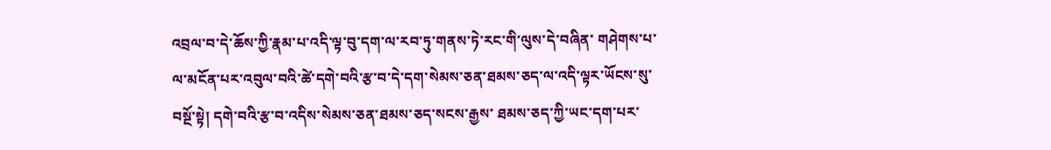འབྲལ་བ་དེ་ཆོས་ཀྱི་རྣམ་པ་འདི་ལྟ་བུ་དག་ལ་རབ་ཏུ་གནས་ཏེ་རང་གི་ལུས་དེ་བཞིན་ གཤེགས་པ་ལ་མངོན་པར་འབུལ་བའི་ཚེ་དགེ་བའི་རྩ་བ་དེ་དག་སེམས་ཅན་ཐམས་ཅད་ལ་འདི་ལྟར་ཡོངས་སུ་བསྔོ་སྟེ། དགེ་བའི་རྩ་བ་འདིས་སེམས་ཅན་ཐམས་ཅད་སངས་རྒྱས་ ཐམས་ཅད་ཀྱི་ཡང་དག་པར་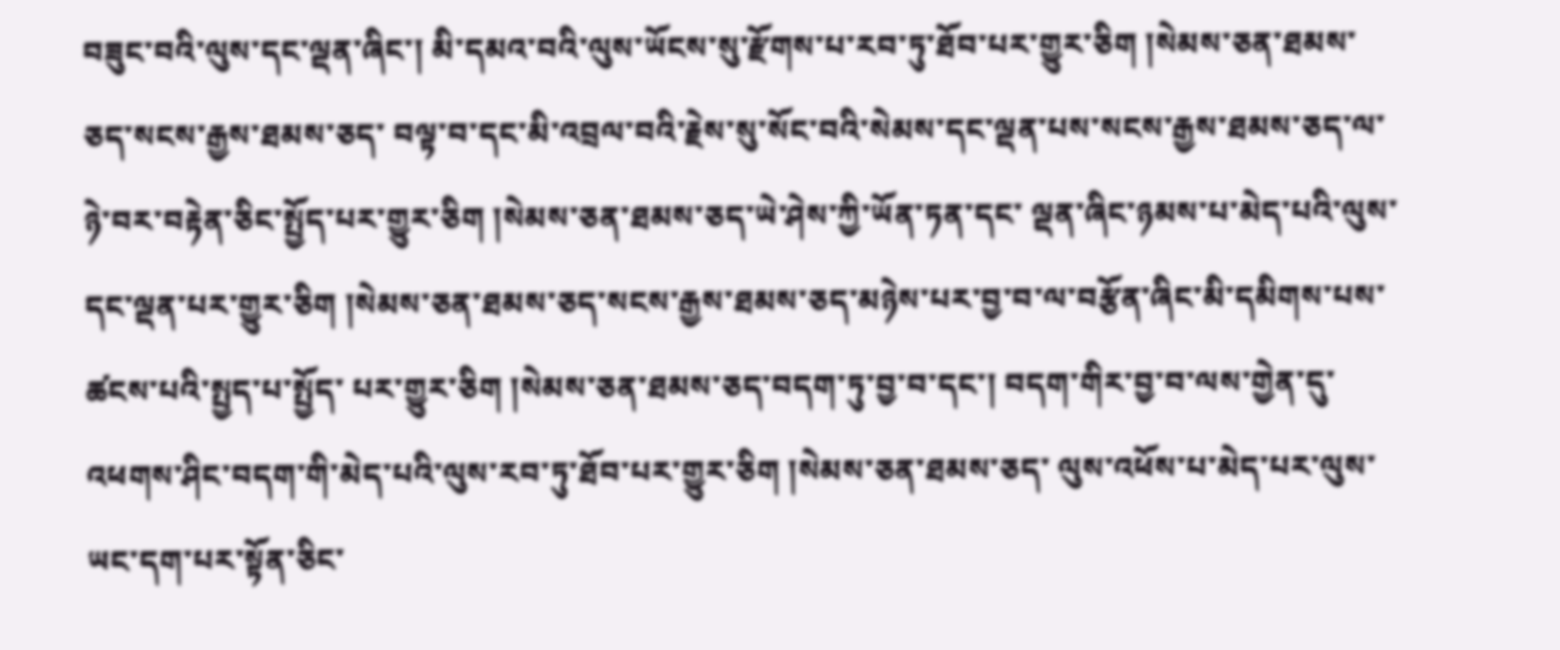བཟུང་བའི་ལུས་དང་ལྡན་ཞིང་། མི་དམའ་བའི་ལུས་ཡོངས་སུ་རྫོགས་པ་རབ་ཏུ་ཐོབ་པར་གྱུར་ཅིག །སེམས་ཅན་ཐམས་ཅད་སངས་རྒྱས་ཐམས་ཅད་ བལྟ་བ་དང་མི་འབྲལ་བའི་རྗེས་སུ་སོང་བའི་སེམས་དང་ལྡན་པས་སངས་རྒྱས་ཐམས་ཅད་ལ་ཉེ་བར་བརྟེན་ཅིང་སྤྱོད་པར་གྱུར་ཅིག །སེམས་ཅན་ཐམས་ཅད་ཡེ་ཤེས་ཀྱི་ཡོན་ཏན་དང་ ལྡན་ཞིང་ཉམས་པ་མེད་པའི་ལུས་དང་ལྡན་པར་གྱུར་ཅིག །སེམས་ཅན་ཐམས་ཅད་སངས་རྒྱས་ཐམས་ཅད་མཉེས་པར་བྱ་བ་ལ་བརྩོན་ཞིང་མི་དམིགས་པས་ཚངས་པའི་སྤྱད་པ་སྤྱོད་ པར་གྱུར་ཅིག །སེམས་ཅན་ཐམས་ཅད་བདག་ཏུ་བྱ་བ་དང་། བདག་གིར་བྱ་བ་ལས་གྱེན་དུ་འཕགས་ཤིང་བདག་གི་མེད་པའི་ལུས་རབ་ཏུ་ཐོབ་པར་གྱུར་ཅིག །སེམས་ཅན་ཐམས་ཅད་ ལུས་འཕོས་པ་མེད་པར་ལུས་ཡང་དག་པར་སྟོན་ཅིང་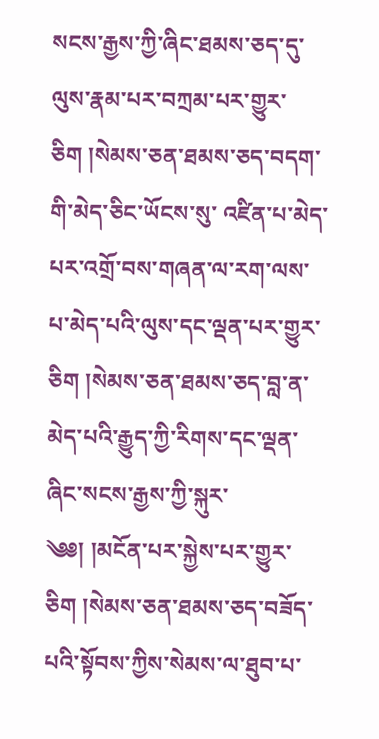སངས་རྒྱས་ཀྱི་ཞིང་ཐམས་ཅད་དུ་ལུས་རྣམ་པར་བཀྲམ་པར་གྱུར་ཅིག །སེམས་ཅན་ཐམས་ཅད་བདག་གི་མེད་ཅིང་ཡོངས་སུ་ འཛིན་པ་མེད་པར་འགྲོ་བས་གཞན་ལ་རག་ལས་པ་མེད་པའི་ལུས་དང་ལྡན་པར་གྱུར་ཅིག །སེམས་ཅན་ཐམས་ཅད་བླ་ན་མེད་པའི་རྒྱུད་ཀྱི་རིགས་དང་ལྡན་ཞིང་སངས་རྒྱས་ཀྱི་སྐུར་ ༄༅། །མངོན་པར་སྐྱེས་པར་གྱུར་ཅིག །སེམས་ཅན་ཐམས་ཅད་བཟོད་པའི་སྟོབས་ཀྱིས་སེམས་ལ་ཐུབ་པ་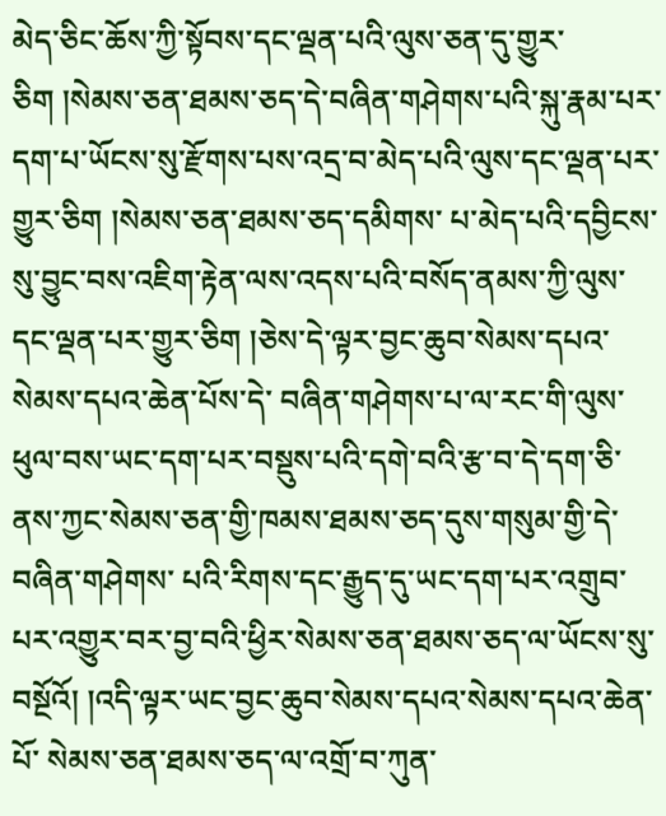མེད་ཅིང་ཆོས་ཀྱི་སྟོབས་དང་ལྡན་པའི་ལུས་ཅན་དུ་གྱུར་ ཅིག །སེམས་ཅན་ཐམས་ཅད་དེ་བཞིན་གཤེགས་པའི་སྐུ་རྣམ་པར་དག་པ་ཡོངས་སུ་རྫོགས་པས་འདྲ་བ་མེད་པའི་ལུས་དང་ལྡན་པར་གྱུར་ཅིག །སེམས་ཅན་ཐམས་ཅད་དམིགས་ པ་མེད་པའི་དབྱིངས་སུ་བྱུང་བས་འཇིག་རྟེན་ལས་འདས་པའི་བསོད་ནམས་ཀྱི་ལུས་དང་ལྡན་པར་གྱུར་ཅིག །ཅེས་དེ་ལྟར་བྱང་ཆུབ་སེམས་དཔའ་སེམས་དཔའ་ཆེན་པོས་དེ་ བཞིན་གཤེགས་པ་ལ་རང་གི་ལུས་ཕུལ་བས་ཡང་དག་པར་བསྡུས་པའི་དགེ་བའི་རྩ་བ་དེ་དག་ཅི་ནས་ཀྱང་སེམས་ཅན་གྱི་ཁམས་ཐམས་ཅད་དུས་གསུམ་གྱི་དེ་བཞིན་གཤེགས་ པའི་རིགས་དང་རྒྱུད་དུ་ཡང་དག་པར་འགྲུབ་པར་འགྱུར་བར་བྱ་བའི་ཕྱིར་སེམས་ཅན་ཐམས་ཅད་ལ་ཡོངས་སུ་བསྔོའོ། །འདི་ལྟར་ཡང་བྱང་ཆུབ་སེམས་དཔའ་སེམས་དཔའ་ཆེན་པོ་ སེམས་ཅན་ཐམས་ཅད་ལ་འགྲོ་བ་ཀུན་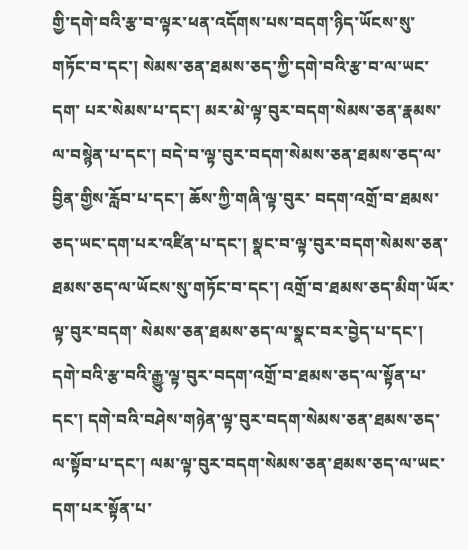གྱི་དགེ་བའི་རྩ་བ་ལྟར་ཕན་འདོགས་པས་བདག་ཉིད་ཡོངས་སུ་གཏོང་བ་དང་། སེམས་ཅན་ཐམས་ཅད་ཀྱི་དགེ་བའི་རྩ་བ་ལ་ཡང་དག་ པར་སེམས་པ་དང་། མར་མེ་ལྟ་བུར་བདག་སེམས་ཅན་རྣམས་ལ་བསྙེན་པ་དང་། བདེ་བ་ལྟ་བུར་བདག་སེམས་ཅན་ཐམས་ཅད་ལ་བྱིན་གྱིས་རློབ་པ་དང་། ཆོས་ཀྱི་གཞི་ལྟ་བུར་ བདག་འགྲོ་བ་ཐམས་ཅད་ཡང་དག་པར་འཛིན་པ་དང་། སྣང་བ་ལྟ་བུར་བདག་སེམས་ཅན་ཐམས་ཅད་ལ་ཡོངས་སུ་གཏོང་བ་དང་། འགྲོ་བ་ཐམས་ཅད་མིག་ཡོར་ལྟ་བུར་བདག་ སེམས་ཅན་ཐམས་ཅད་ལ་སྣང་བར་བྱེད་པ་དང་། དགེ་བའི་རྩ་བའི་རྒྱུ་ལྟ་བུར་བདག་འགྲོ་བ་ཐམས་ཅད་ལ་སྟོན་པ་དང་། དགེ་བའི་བཤེས་གཉེན་ལྟ་བུར་བདག་སེམས་ཅན་ཐམས་ཅད་ ལ་སྟོབ་པ་དང་། ལམ་ལྟ་བུར་བདག་སེམས་ཅན་ཐམས་ཅད་ལ་ཡང་དག་པར་སྟོན་པ་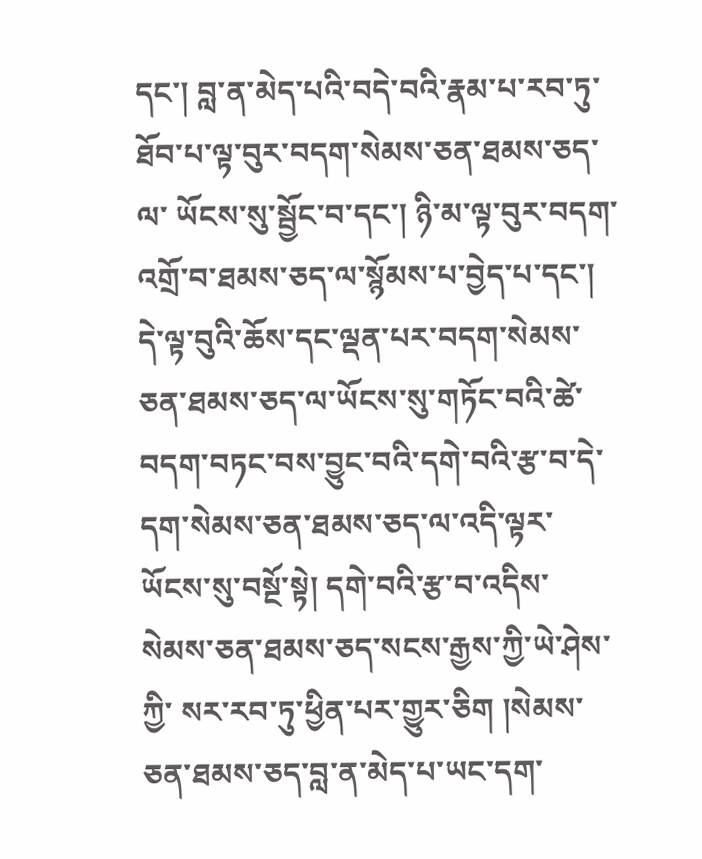དང་། བླ་ན་མེད་པའི་བདེ་བའི་རྣམ་པ་རབ་ཏུ་ཐོབ་པ་ལྟ་བུར་བདག་སེམས་ཅན་ཐམས་ཅད་ལ་ ཡོངས་སུ་སྦྱོང་བ་དང་། ཉི་མ་ལྟ་བུར་བདག་འགྲོ་བ་ཐམས་ཅད་ལ་སྙོམས་པ་བྱེད་པ་དང་། དེ་ལྟ་བུའི་ཆོས་དང་ལྡན་པར་བདག་སེམས་ཅན་ཐམས་ཅད་ལ་ཡོངས་སུ་གཏོང་བའི་ཚེ་ བདག་བཏང་བས་བྱུང་བའི་དགེ་བའི་རྩ་བ་དེ་དག་སེམས་ཅན་ཐམས་ཅད་ལ་འདི་ལྟར་ཡོངས་སུ་བསྔོ་སྟེ། དགེ་བའི་རྩ་བ་འདིས་སེམས་ཅན་ཐམས་ཅད་སངས་རྒྱས་ཀྱི་ཡེ་ཤེས་ཀྱི་ སར་རབ་ཏུ་ཕྱིན་པར་གྱུར་ཅིག །སེམས་ཅན་ཐམས་ཅད་བླ་ན་མེད་པ་ཡང་དག་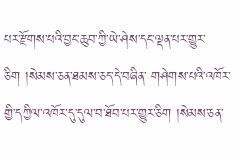པར་རྫོགས་པའི་བྱང་ཆུབ་ཀྱི་ཡེ་ཤེས་དང་ལྡན་པར་གྱུར་ཅིག །སེམས་ཅན་ཐམས་ཅད་དེ་བཞིན་ གཤེགས་པའི་འཁོར་གྱི་དཀྱིལ་འཁོར་དུ་དུལ་བ་ཐོབ་པར་གྱུར་ཅིག །སེམས་ཅན་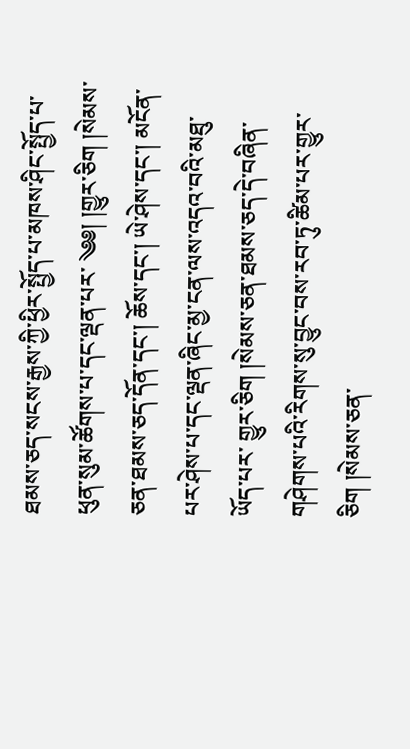ཐམས་ཅད་སངས་རྒྱས་ཀྱི་ཕྱིར་སྤྱོད་པ་མཁས་ཤིང་སྤྱོད་པ་ཕུན་སུམ་ཚོགས་པ་དང་ལྡན་པར་ ༄༅། །གྱུར་ཅིག །སེམས་ཅན་ཐམས་ཅད་དོན་དང་། ཆོས་དང་། ཡེ་ཤེས་དང་། མངོན་པར་ཤེས་པ་དང་ལྡན་ཞིང་མྱ་ངན་ལས་འདའ་བའི་མཐུ་ཡོད་པར་ གྱུར་ཅིག །སེམས་ཅན་ཐམས་ཅད་དེ་བཞིན་གཤེགས་པའི་རིགས་སུ་བྱུང་བས་རབ་ཏུ་ཚིམ་པར་གྱུར་ཅིག །སེམས་ཅན་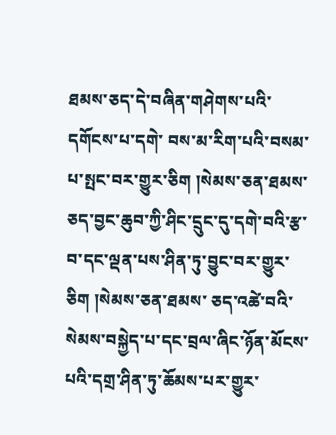ཐམས་ཅད་དེ་བཞིན་གཤེགས་པའི་དགོངས་པ་དགེ་ བས་མ་རིག་པའི་བསམ་པ་སྤང་བར་གྱུར་ཅིག །སེམས་ཅན་ཐམས་ཅད་བྱང་ཆུབ་ཀྱི་ཤིང་དྲུང་དུ་དགེ་བའི་རྩ་བ་དང་ལྡན་པས་ཤིན་ཏུ་བྱུང་བར་གྱུར་ཅིག །སེམས་ཅན་ཐམས་ ཅད་འཚེ་བའི་སེམས་བསྐྱེད་པ་དང་བྲལ་ཞིང་ཉོན་མོངས་པའི་དགྲ་ཤིན་ཏུ་ཆོམས་པར་གྱུར་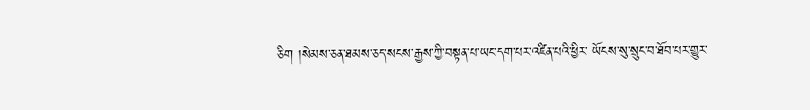ཅིག །སེམས་ཅན་ཐམས་ཅད་སངས་རྒྱས་ཀྱི་བསྟན་པ་ཡང་དག་པར་འཛིན་པའི་ཕྱིར་ ཡོངས་སུ་སྲུང་བ་ཐོབ་པར་གྱུར་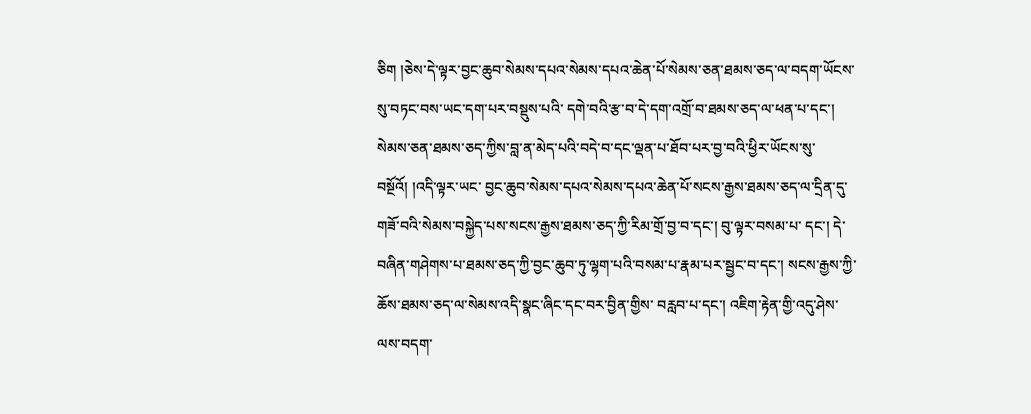ཅིག །ཅེས་དེ་ལྟར་བྱང་ཆུབ་སེམས་དཔའ་སེམས་དཔའ་ཆེན་པོ་སེམས་ཅན་ཐམས་ཅད་ལ་བདག་ཡོངས་སུ་བཏང་བས་ཡང་དག་པར་བསྡུས་པའི་ དགེ་བའི་རྩ་བ་དེ་དག་འགྲོ་བ་ཐམས་ཅད་ལ་ཕན་པ་དང་། སེམས་ཅན་ཐམས་ཅད་ཀྱིས་བླ་ན་མེད་པའི་བདེ་བ་དང་ལྡན་པ་ཐོབ་པར་བྱ་བའི་ཕྱིར་ཡོངས་སུ་བསྔོའོ། །འདི་ལྟར་ཡང་ བྱང་ཆུབ་སེམས་དཔའ་སེམས་དཔའ་ཆེན་པོ་སངས་རྒྱས་ཐམས་ཅད་ལ་དྲིན་དུ་གཟོ་བའི་སེམས་བསྐྱེད་པས་སངས་རྒྱས་ཐམས་ཅད་ཀྱི་རིམ་གྲོ་བྱ་བ་དང་། བུ་ལྟར་བསམ་པ་ དང་། དེ་བཞིན་གཤེགས་པ་ཐམས་ཅད་ཀྱི་བྱང་ཆུབ་ཏུ་ལྷག་པའི་བསམ་པ་རྣམ་པར་སྦྱང་བ་དང་། སངས་རྒྱས་ཀྱི་ཆོས་ཐམས་ཅད་ལ་སེམས་འདི་སྣང་ཞིང་དང་བར་བྱིན་གྱིས་ བརླབ་པ་དང་། འཇིག་རྟེན་གྱི་འདུ་ཤེས་ལས་བདག་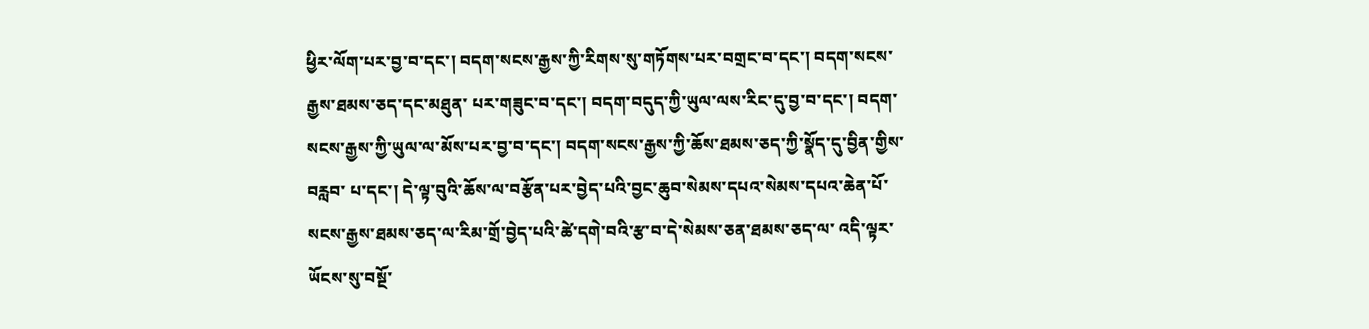ཕྱིར་ལོག་པར་བྱ་བ་དང་། བདག་སངས་རྒྱས་ཀྱི་རིགས་སུ་གཏོགས་པར་བགྲང་བ་དང་། བདག་སངས་རྒྱས་ཐམས་ཅད་དང་མཐུན་ པར་གཟུང་བ་དང་། བདག་བདུད་ཀྱི་ཡུལ་ལས་རིང་དུ་བྱ་བ་དང་། བདག་སངས་རྒྱས་ཀྱི་ཡུལ་ལ་མོས་པར་བྱ་བ་དང་། བདག་སངས་རྒྱས་ཀྱི་ཆོས་ཐམས་ཅད་ཀྱི་སྣོད་དུ་བྱིན་གྱིས་བརླབ་ པ་དང་། དེ་ལྟ་བུའི་ཆོས་ལ་བརྩོན་པར་བྱེད་པའི་བྱང་ཆུབ་སེམས་དཔའ་སེམས་དཔའ་ཆེན་པོ་སངས་རྒྱས་ཐམས་ཅད་ལ་རིམ་གྲོ་བྱེད་པའི་ཚེ་དགེ་བའི་རྩ་བ་དེ་སེམས་ཅན་ཐམས་ཅད་ལ་ འདི་ལྟར་ཡོངས་སུ་བསྔོ་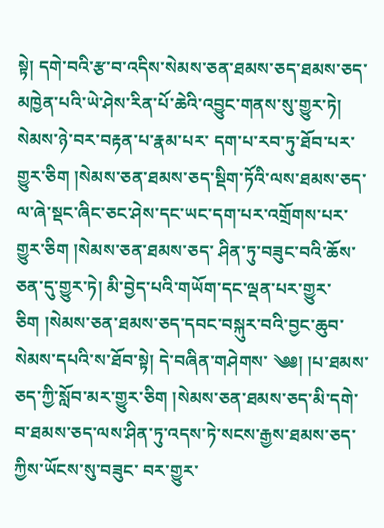སྟེ། དགེ་བའི་རྩ་བ་འདིས་སེམས་ཅན་ཐམས་ཅད་ཐམས་ཅད་མཁྱེན་པའི་ཡེ་ཤེས་རིན་པོ་ཆེའི་འབྱུང་གནས་སུ་གྱུར་ཏེ། སེམས་ཉེ་བར་བརྟན་པ་རྣམ་པར་ དག་པ་རབ་ཏུ་ཐོབ་པར་གྱུར་ཅིག །སེམས་ཅན་ཐམས་ཅད་སྡིག་ཏོའི་ལས་ཐམས་ཅད་ལ་ཞེ་སྡང་ཞིང་ཅང་ཤེས་དང་ཡང་དག་པར་འགྲོགས་པར་གྱུར་ཅིག །སེམས་ཅན་ཐམས་ཅད་ ཤིན་ཏུ་བཟུང་བའི་ཆོས་ཅན་དུ་གྱུར་ཏེ། མི་བྱེད་པའི་གཡོག་དང་ལྡན་པར་གྱུར་ཅིག །སེམས་ཅན་ཐམས་ཅད་དབང་བསྐུར་བའི་བྱང་ཆུབ་སེམས་དཔའི་ས་ཐོབ་སྟེ། དེ་བཞིན་གཤེགས་ ༄༅། །པ་ཐམས་ཅད་ཀྱི་སློབ་མར་གྱུར་ཅིག །སེམས་ཅན་ཐམས་ཅད་མི་དགེ་བ་ཐམས་ཅད་ལས་ཤིན་ཏུ་འདས་ཏེ་སངས་རྒྱས་ཐམས་ཅད་ཀྱིས་ཡོངས་སུ་བཟུང་ བར་གྱུར་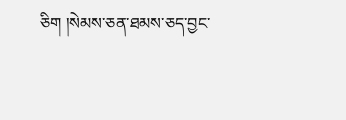ཅིག །སེམས་ཅན་ཐམས་ཅད་བྱང་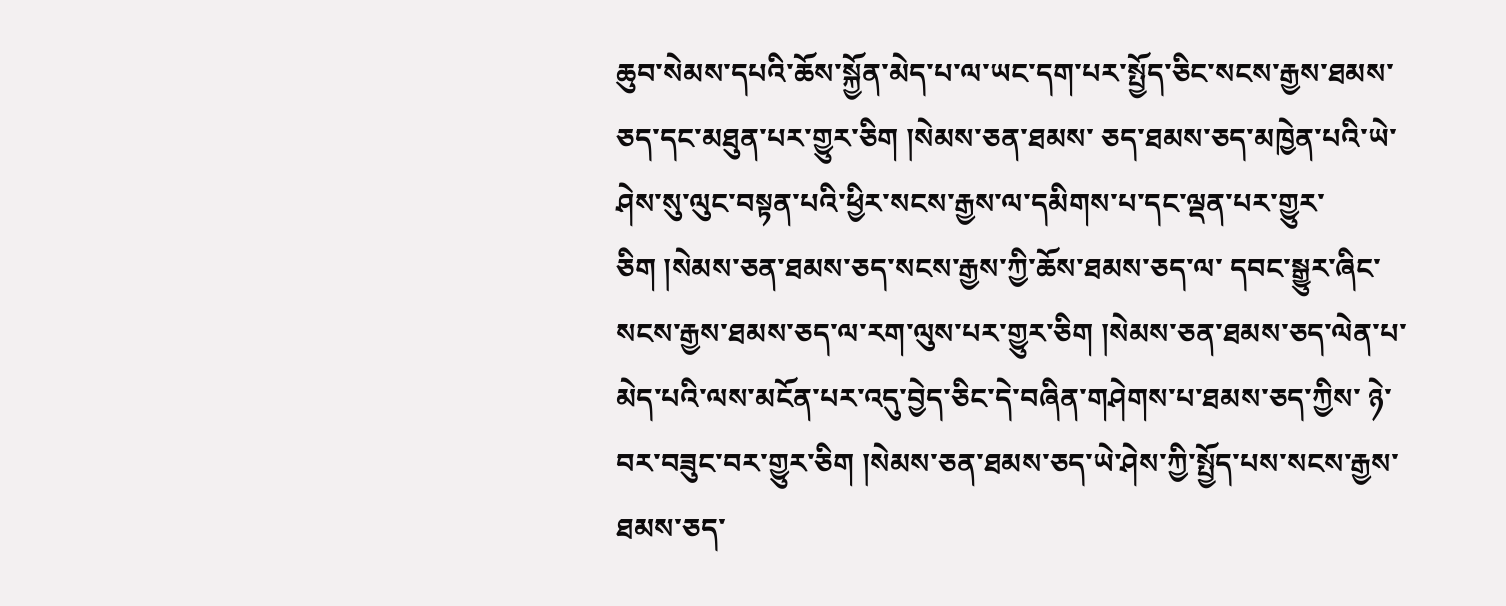ཆུབ་སེམས་དཔའི་ཆོས་སྐྱོན་མེད་པ་ལ་ཡང་དག་པར་སྤྱོད་ཅིང་སངས་རྒྱས་ཐམས་ཅད་དང་མཐུན་པར་གྱུར་ཅིག །སེམས་ཅན་ཐམས་ ཅད་ཐམས་ཅད་མཁྱེན་པའི་ཡེ་ཤེས་སུ་ལུང་བསྟན་པའི་ཕྱིར་སངས་རྒྱས་ལ་དམིགས་པ་དང་ལྡན་པར་གྱུར་ཅིག །སེམས་ཅན་ཐམས་ཅད་སངས་རྒྱས་ཀྱི་ཆོས་ཐམས་ཅད་ལ་ དབང་སྒྱུར་ཞིང་སངས་རྒྱས་ཐམས་ཅད་ལ་རག་ལུས་པར་གྱུར་ཅིག །སེམས་ཅན་ཐམས་ཅད་ལེན་པ་མེད་པའི་ལས་མངོན་པར་འདུ་བྱེད་ཅིང་དེ་བཞིན་གཤེགས་པ་ཐམས་ཅད་ཀྱིས་ ཉེ་བར་བཟུང་བར་གྱུར་ཅིག །སེམས་ཅན་ཐམས་ཅད་ཡེ་ཤེས་ཀྱི་སྤྱོད་པས་སངས་རྒྱས་ཐམས་ཅད་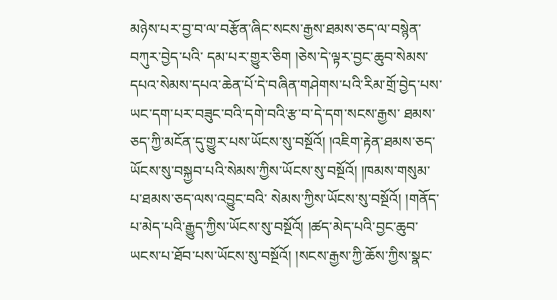མཉེས་པར་བྱ་བ་ལ་བརྩོན་ཞིང་སངས་རྒྱས་ཐམས་ཅད་ལ་བསྙེན་བཀུར་བྱེད་པའི་ དམ་པར་གྱུར་ཅིག །ཅེས་དེ་ལྟར་བྱང་ཆུབ་སེམས་དཔའ་སེམས་དཔའ་ཆེན་པོ་དེ་བཞིན་གཤེགས་པའི་རིམ་གྲོ་བྱེད་པས་ཡང་དག་པར་བཟུང་བའི་དགེ་བའི་རྩ་བ་དེ་དག་སངས་རྒྱས་ ཐམས་ཅད་ཀྱི་མངོན་དུ་གྱུར་པས་ཡོངས་སུ་བསྔོའོ། །འཇིག་རྟེན་ཐམས་ཅད་ཡོངས་སུ་བསྐྱབ་པའི་སེམས་ཀྱིས་ཡོངས་སུ་བསྔོའོ། །ཁམས་གསུམ་པ་ཐམས་ཅད་ལས་འབྱུང་བའི་ སེམས་ཀྱིས་ཡོངས་སུ་བསྔོའོ། །གནོད་པ་མེད་པའི་རྒྱུད་ཀྱིས་ཡོངས་སུ་བསྔོའོ། །ཚད་མེད་པའི་བྱང་ཆུབ་ཡངས་པ་ཐོབ་པས་ཡོངས་སུ་བསྔོའོ། །སངས་རྒྱས་ཀྱི་ཆོས་ཀྱིས་སྣང་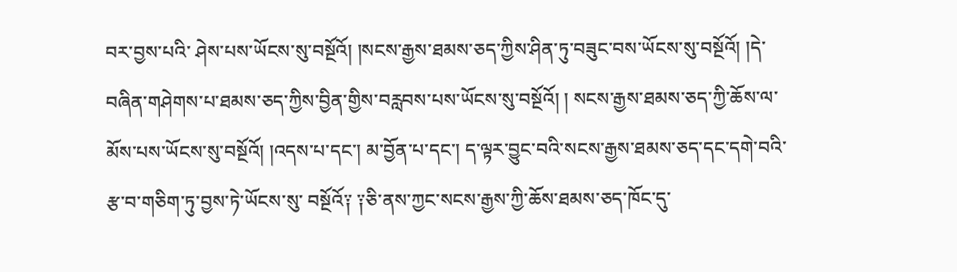བར་བྱས་པའི་ ཤེས་པས་ཡོངས་སུ་བསྔོའོ། །སངས་རྒྱས་ཐམས་ཅད་ཀྱིས་ཤིན་ཏུ་བཟུང་བས་ཡོངས་སུ་བསྔོའོ། །དེ་བཞིན་གཤེགས་པ་ཐམས་ཅད་ཀྱིས་བྱིན་གྱིས་བརླབས་པས་ཡོངས་སུ་བསྔོའོ། ། སངས་རྒྱས་ཐམས་ཅད་ཀྱི་ཆོས་ལ་མོས་པས་ཡོངས་སུ་བསྔོའོ། །འདས་པ་དང་། མ་བྱོན་པ་དང་། ད་ལྟར་བྱུང་བའི་སངས་རྒྱས་ཐམས་ཅད་དང་དགེ་བའི་རྩ་བ་གཅིག་ཏུ་བྱས་ཏེ་ཡོངས་སུ་ བསྔོའོ༑ ༑ཅི་ནས་ཀྱང་སངས་རྒྱས་ཀྱི་ཆོས་ཐམས་ཅད་ཁོང་དུ་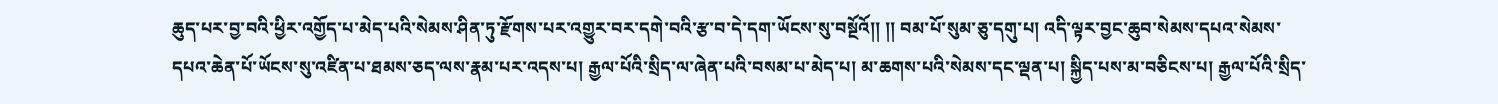ཆུད་པར་བྱ་བའི་ཕྱིར་འགྱོད་པ་མེད་པའི་སེམས་ཤིན་ཏུ་རྫོགས་པར་འགྱུར་བར་དགེ་བའི་རྩ་བ་དེ་དག་ཡོངས་སུ་བསྔོའོ།། །། བམ་པོ་སུམ་ཅུ་དགུ་པ། འདི་ལྟར་བྱང་ཆུབ་སེམས་དཔའ་སེམས་དཔའ་ཆེན་པོ་ཡོངས་སུ་འཛིན་པ་ཐམས་ཅད་ལས་རྣམ་པར་འདས་པ། རྒྱལ་པོའི་སྲིད་ལ་ཞེན་པའི་བསམ་པ་མེད་པ། མ་ཆགས་པའི་སེམས་དང་ལྡན་པ། སྐྱིད་པས་མ་བཅིངས་པ། རྒྱལ་པོའི་སྲིད་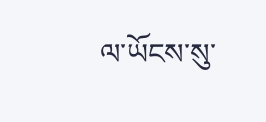ལ་ཡོངས་སུ་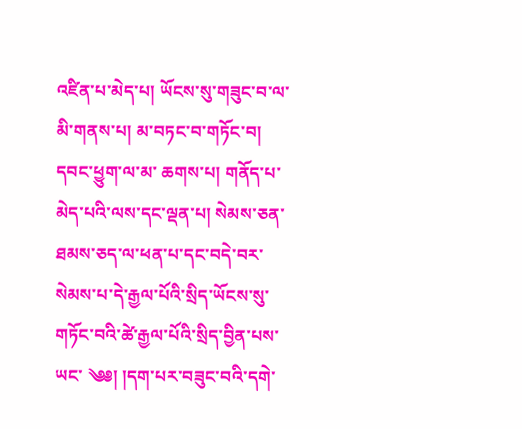འཛིན་པ་མེད་པ། ཡོངས་སུ་གཟུང་བ་ལ་མི་གནས་པ། མ་བཏང་བ་གཏོང་བ། དབང་ཕྱུག་ལ་མ་ ཆགས་པ། གནོད་པ་མེད་པའི་ལས་དང་ལྡན་པ། སེམས་ཅན་ཐམས་ཅད་ལ་ཕན་པ་དང་བདེ་བར་སེམས་པ་དེ་རྒྱལ་པོའི་སྲིད་ཡོངས་སུ་གཏོང་བའི་ཚེ་རྒྱལ་པོའི་སྲིད་བྱིན་པས་ཡང་ ༄༅། །དག་པར་བཟུང་བའི་དགེ་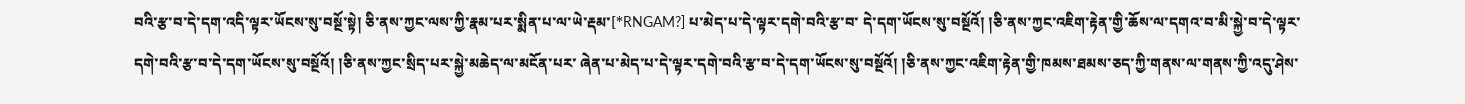བའི་རྩ་བ་དེ་དག་འདི་ལྟར་ཡོངས་སུ་བསྔོ་སྟེ། ཅི་ནས་ཀྱང་ལས་ཀྱི་རྣམ་པར་སྨིན་པ་ལ་ཡེ་རྡམ་[*RNGAM?] པ་མེད་པ་དེ་ལྟར་དགེ་བའི་རྩ་བ་ དེ་དག་ཡོངས་སུ་བསྔོའོ། །ཅི་ནས་ཀྱང་འཇིག་རྟེན་གྱི་ཆོས་ལ་དགའ་བ་མི་སྐྱེ་བ་དེ་ལྟར་དགེ་བའི་རྩ་བ་དེ་དག་ཡོངས་སུ་བསྔོའོ། །ཅི་ནས་ཀྱང་སྲིད་པར་སྐྱེ་མཆེད་ལ་མངོན་པར་ ཞེན་པ་མེད་པ་དེ་ལྟར་དགེ་བའི་རྩ་བ་དེ་དག་ཡོངས་སུ་བསྔོའོ། །ཅི་ནས་ཀྱང་འཇིག་རྟེན་གྱི་ཁམས་ཐམས་ཅད་ཀྱི་གནས་ལ་གནས་ཀྱི་འདུ་ཤེས་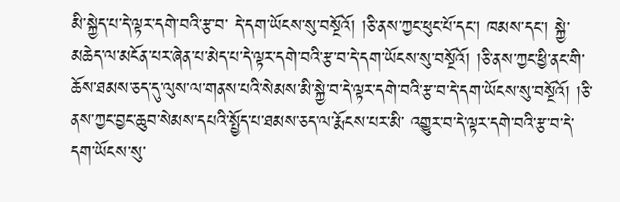མི་སྐྱེད་པ་དེ་ལྟར་དགེ་བའི་རྩ་བ་ དེ་དག་ཡོངས་སུ་བསྔོའོ། །ཅི་ནས་ཀྱང་ཕུང་པོ་དང་། ཁམས་དང་། སྐྱེ་མཆེད་ལ་མངོན་པར་ཞེན་པ་མེད་པ་དེ་ལྟར་དགེ་བའི་རྩ་བ་དེ་དག་ཡོངས་སུ་བསྔོའོ། །ཅི་ནས་ཀྱང་ཕྱི་ནང་གི་ ཆོས་ཐམས་ཅད་དུ་ལུས་ལ་གནས་པའི་སེམས་མི་སྐྱེ་བ་དེ་ལྟར་དགེ་བའི་རྩ་བ་དེ་དག་ཡོངས་སུ་བསྔོའོ། །ཅི་ནས་ཀྱང་བྱང་ཆུབ་སེམས་དཔའི་སྤྱོད་པ་ཐམས་ཅད་ལ་རྨོངས་པར་མི་ འགྱུར་བ་དེ་ལྟར་དགེ་བའི་རྩ་བ་དེ་དག་ཡོངས་སུ་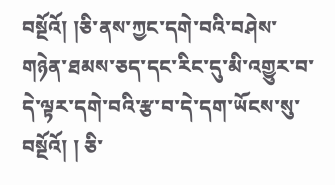བསྔོའོ། །ཅི་ནས་ཀྱང་དགེ་བའི་བཤེས་གཉེན་ཐམས་ཅད་དང་རིང་དུ་མི་འགྱུར་བ་དེ་ལྟར་དགེ་བའི་རྩ་བ་དེ་དག་ཡོངས་སུ་བསྔོའོ། ། ཅི་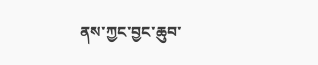ནས་ཀྱང་བྱང་ཆུབ་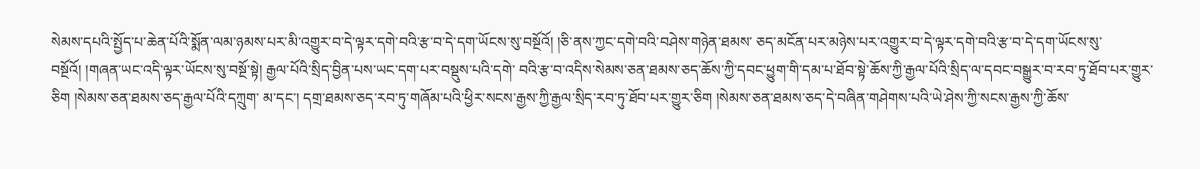སེམས་དཔའི་སྤྱོད་པ་ཆེན་པོའི་སྨོན་ལམ་ཉམས་པར་མི་འགྱུར་བ་དེ་ལྟར་དགེ་བའི་རྩ་བ་དེ་དག་ཡོངས་སུ་བསྔོའོ། །ཅི་ནས་ཀྱང་དགེ་བའི་བཤེས་གཉེན་ཐམས་ ཅད་མངོན་པར་མཉེས་པར་འགྱུར་བ་དེ་ལྟར་དགེ་བའི་རྩ་བ་དེ་དག་ཡོངས་སུ་བསྔོའོ། །གཞན་ཡང་འདི་ལྟར་ཡོངས་སུ་བསྔོ་སྟེ། རྒྱལ་པོའི་སྲིད་བྱིན་པས་ཡང་དག་པར་བསྡུས་པའི་དགེ་ བའི་རྩ་བ་འདིས་སེམས་ཅན་ཐམས་ཅད་ཆོས་ཀྱི་དབང་ཕྱུག་གི་དམ་པ་ཐོབ་སྟེ་ཆོས་ཀྱི་རྒྱལ་པོའི་སྲིད་ལ་དབང་བསྒྱུར་བ་རབ་ཏུ་ཐོབ་པར་གྱུར་ཅིག །སེམས་ཅན་ཐམས་ཅད་རྒྱལ་པོའི་དཀྲུག་ མ་དང་། དགྲ་ཐམས་ཅད་རབ་ཏུ་གཞོམ་པའི་ཕྱིར་སངས་རྒྱས་ཀྱི་རྒྱལ་སྲིད་རབ་ཏུ་ཐོབ་པར་གྱུར་ཅིག །སེམས་ཅན་ཐམས་ཅད་དེ་བཞིན་གཤེགས་པའི་ཡེ་ཤེས་ཀྱི་སངས་རྒྱས་ཀྱི་ཆོས་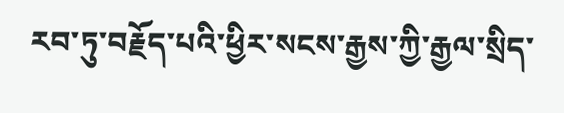རབ་ཏུ་བརྗོད་པའི་ཕྱིར་སངས་རྒྱས་ཀྱི་རྒྱལ་སྲིད་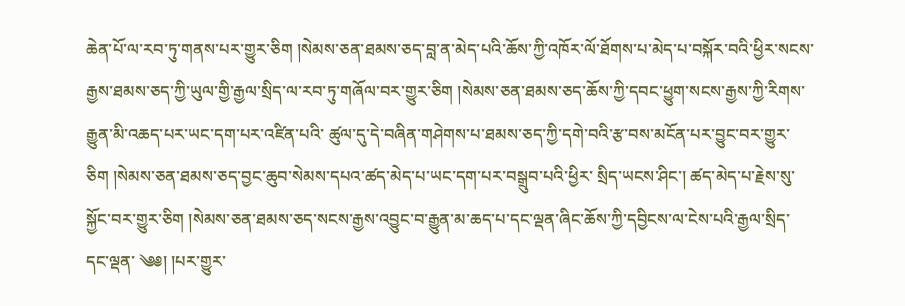ཆེན་པོ་ལ་རབ་ཏུ་གནས་པར་གྱུར་ཅིག །སེམས་ཅན་ཐམས་ཅད་བླ་ན་མེད་པའི་ཆོས་ཀྱི་འཁོར་ལོ་ཐོགས་པ་མེད་པ་བསྐོར་བའི་ཕྱིར་སངས་ རྒྱས་ཐམས་ཅད་ཀྱི་ཡུལ་གྱི་རྒྱལ་སྲིད་ལ་རབ་ཏུ་གཞོལ་བར་གྱུར་ཅིག །སེམས་ཅན་ཐམས་ཅད་ཆོས་ཀྱི་དབང་ཕྱུག་སངས་རྒྱས་ཀྱི་རིགས་རྒྱུན་མི་འཆད་པར་ཡང་དག་པར་འཛིན་པའི་ ཚུལ་དུ་དེ་བཞིན་གཤེགས་པ་ཐམས་ཅད་ཀྱི་དགེ་བའི་རྩ་བས་མངོན་པར་བྱུང་བར་གྱུར་ཅིག །སེམས་ཅན་ཐམས་ཅད་བྱང་ཆུབ་སེམས་དཔའ་ཚད་མེད་པ་ཡང་དག་པར་བསྒྲུབ་པའི་ཕྱིར་ སྲིད་ཡངས་ཤིང་། ཚད་མེད་པ་རྗེས་སུ་སྐྱོང་བར་གྱུར་ཅིག །སེམས་ཅན་ཐམས་ཅད་སངས་རྒྱས་འབྱུང་བ་རྒྱུན་མ་ཆད་པ་དང་ལྡན་ཞིང་ཆོས་ཀྱི་དབྱིངས་ལ་ངེས་པའི་རྒྱལ་སྲིད་དང་ལྡན་ ༄༅། །པར་གྱུར་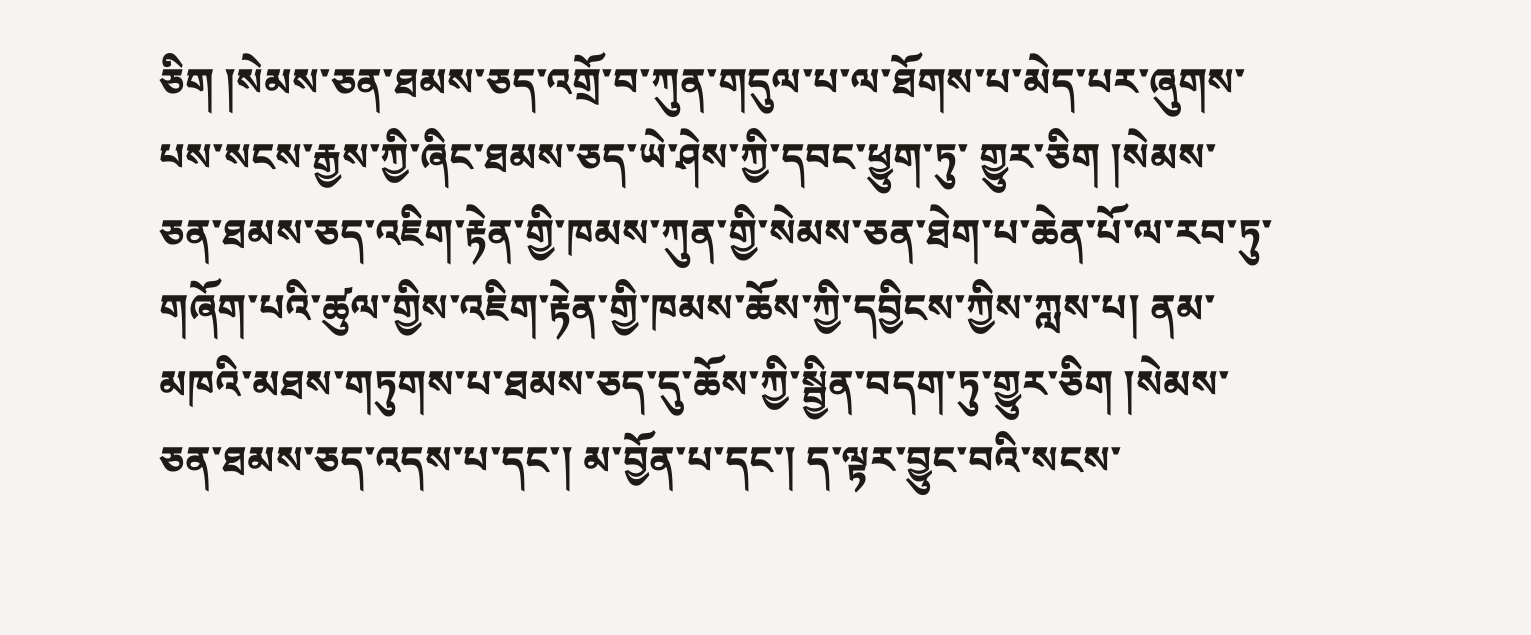ཅིག །སེམས་ཅན་ཐམས་ཅད་འགྲོ་བ་ཀུན་གདུལ་པ་ལ་ཐོགས་པ་མེད་པར་ཞུགས་པས་སངས་རྒྱས་ཀྱི་ཞིང་ཐམས་ཅད་ཡེ་ཤེས་ཀྱི་དབང་ཕྱུག་ཏུ་ གྱུར་ཅིག །སེམས་ཅན་ཐམས་ཅད་འཇིག་རྟེན་གྱི་ཁམས་ཀུན་གྱི་སེམས་ཅན་ཐེག་པ་ཆེན་པོ་ལ་རབ་ཏུ་གཞོག་པའི་ཚུལ་གྱིས་འཇིག་རྟེན་གྱི་ཁམས་ཆོས་ཀྱི་དབྱིངས་ཀྱིས་ཀླས་པ། ནམ་མཁའི་མཐས་གཏུགས་པ་ཐམས་ཅད་དུ་ཆོས་ཀྱི་སྦྱིན་བདག་ཏུ་གྱུར་ཅིག །སེམས་ཅན་ཐམས་ཅད་འདས་པ་དང་། མ་བྱོན་པ་དང་། ད་ལྟར་བྱུང་བའི་སངས་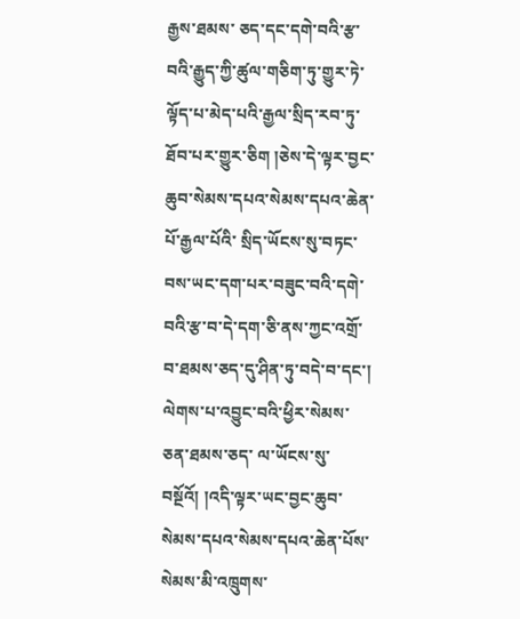རྒྱས་ཐམས་ ཅད་དང་དགེ་བའི་རྩ་བའི་རྒྱུད་ཀྱི་ཚུལ་གཅིག་ཏུ་གྱུར་ཏེ་ལྟོད་པ་མེད་པའི་རྒྱལ་སྲིད་རབ་ཏུ་ཐོབ་པར་གྱུར་ཅིག །ཅེས་དེ་ལྟར་བྱང་ཆུབ་སེམས་དཔའ་སེམས་དཔའ་ཆེན་པོ་རྒྱལ་པོའི་ སྲིད་ཡོངས་སུ་བཏང་བས་ཡང་དག་པར་བཟུང་བའི་དགེ་བའི་རྩ་བ་དེ་དག་ཅི་ནས་ཀྱང་འགྲོ་བ་ཐམས་ཅད་དུ་ཤིན་ཏུ་བདེ་བ་དང་། ལེགས་པ་འབྱུང་བའི་ཕྱིར་སེམས་ཅན་ཐམས་ཅད་ ལ་ཡོངས་སུ་བསྔོའོ། །འདི་ལྟར་ཡང་བྱང་ཆུབ་སེམས་དཔའ་སེམས་དཔའ་ཆེན་པོས་སེམས་མི་འཁྲུགས་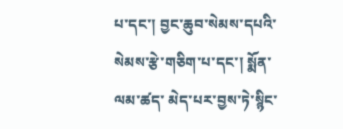པ་དང་། བྱང་ཆུབ་སེམས་དཔའི་སེམས་རྩེ་གཅིག་པ་དང་། སྨོན་ལམ་ཚད་ མེད་པར་བྱས་ཏེ་སྙིང་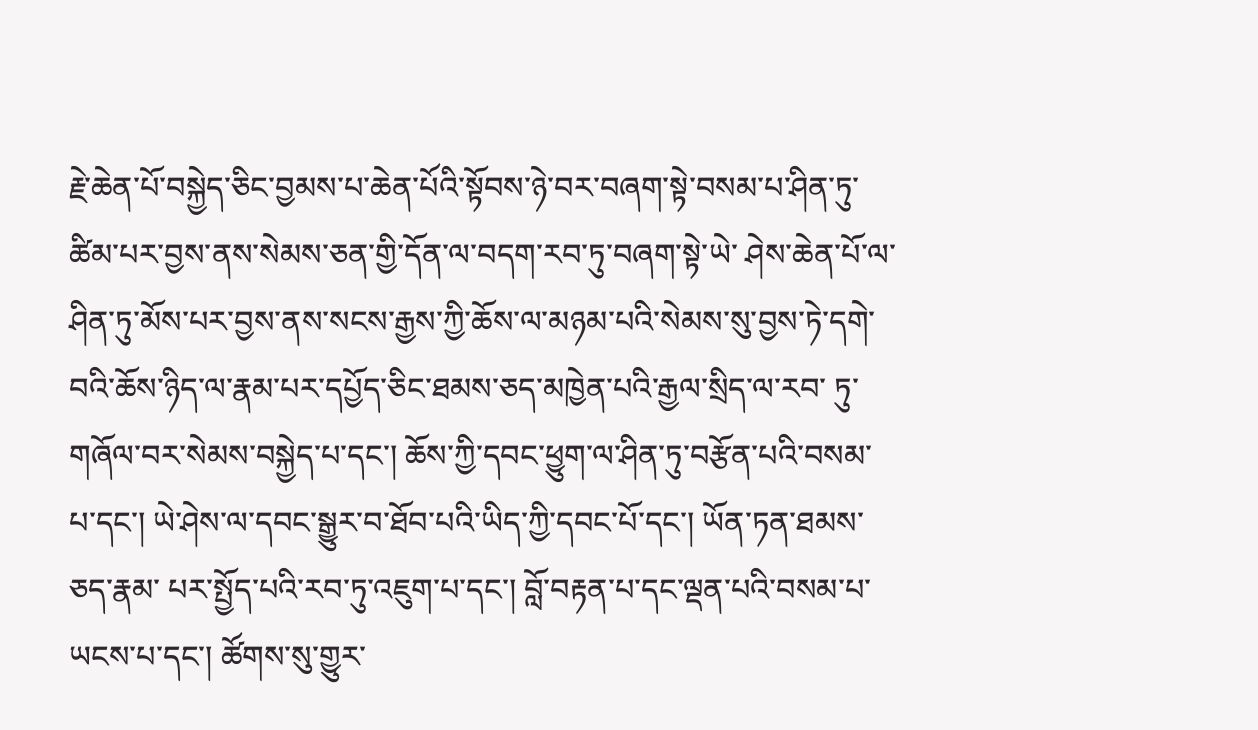རྗེ་ཆེན་པོ་བསྐྱེད་ཅིང་བྱམས་པ་ཆེན་པོའི་སྟོབས་ཉེ་བར་བཞག་སྟེ་བསམ་པ་ཤིན་ཏུ་ཚིམ་པར་བྱས་ནས་སེམས་ཅན་གྱི་དོན་ལ་བདག་རབ་ཏུ་བཞག་སྟེ་ཡེ་ ཤེས་ཆེན་པོ་ལ་ཤིན་ཏུ་མོས་པར་བྱས་ནས་སངས་རྒྱས་ཀྱི་ཆོས་ལ་མཉམ་པའི་སེམས་སུ་བྱས་ཏེ་དགེ་བའི་ཆོས་ཉིད་ལ་རྣམ་པར་དཔྱོད་ཅིང་ཐམས་ཅད་མཁྱེན་པའི་རྒྱལ་སྲིད་ལ་རབ་ ཏུ་གཞོལ་བར་སེམས་བསྐྱེད་པ་དང་། ཆོས་ཀྱི་དབང་ཕྱུག་ལ་ཤིན་ཏུ་བརྩོན་པའི་བསམ་པ་དང་། ཡེ་ཤེས་ལ་དབང་སྒྱུར་བ་ཐོབ་པའི་ཡིད་ཀྱི་དབང་པོ་དང་། ཡོན་ཏན་ཐམས་ཅད་རྣམ་ པར་སྤྱོད་པའི་རབ་ཏུ་འཇུག་པ་དང་། བློ་བརྟན་པ་དང་ལྡན་པའི་བསམ་པ་ཡངས་པ་དང་། ཚོགས་སུ་གྱུར་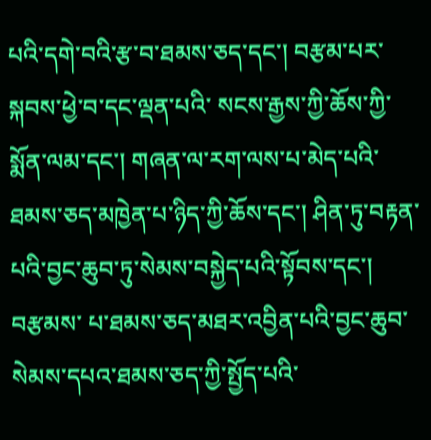པའི་དགེ་བའི་རྩ་བ་ཐམས་ཅད་དང་། བརྩམ་པར་སྐབས་ཕྱེ་བ་དང་ལྡན་པའི་ སངས་རྒྱས་ཀྱི་ཆོས་ཀྱི་སྨོན་ལམ་དང་། གཞན་ལ་རག་ལས་པ་མེད་པའི་ཐམས་ཅད་མཁྱེན་པ་ཉིད་ཀྱི་ཆོས་དང་། ཤིན་ཏུ་བརྟན་པའི་བྱང་ཆུབ་ཏུ་སེམས་བསྐྱེད་པའི་སྟོབས་དང་། བརྩམས་ པ་ཐམས་ཅད་མཐར་འབྱིན་པའི་བྱང་ཆུབ་སེམས་དཔའ་ཐམས་ཅད་ཀྱི་སྤྱོད་པའི་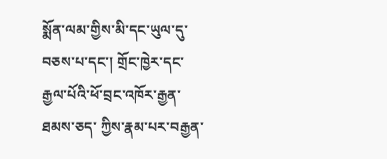སྨོན་ལམ་གྱིས་མི་དང་ཡུལ་དུ་བཅས་པ་དང་། གྲོང་ཁྱེར་དང་རྒྱལ་པོའི་ཕོ་བྲང་འཁོར་རྒྱན་ཐམས་ཅད་ ཀྱིས་རྣམ་པར་བརྒྱན་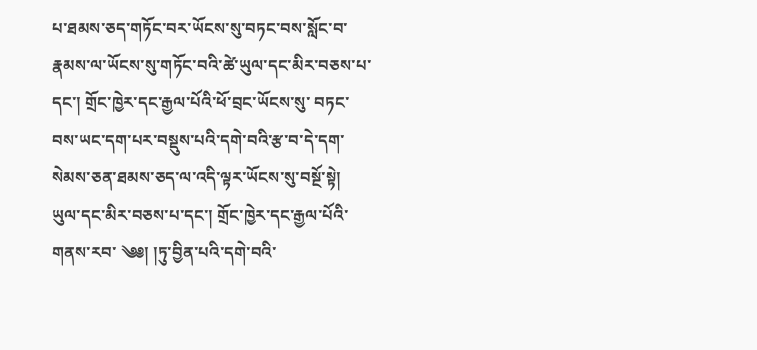པ་ཐམས་ཅད་གཏོང་བར་ཡོངས་སུ་བཏང་བས་སློང་བ་རྣམས་ལ་ཡོངས་སུ་གཏོང་བའི་ཚེ་ཡུལ་དང་མིར་བཅས་པ་དང་། གྲོང་ཁྱེར་དང་རྒྱལ་པོའི་ཕོ་བྲང་ཡོངས་སུ་ བཏང་བས་ཡང་དག་པར་བསྡུས་པའི་དགེ་བའི་རྩ་བ་དེ་དག་སེམས་ཅན་ཐམས་ཅད་ལ་འདི་ལྟར་ཡོངས་སུ་བསྔོ་སྟེ། ཡུལ་དང་མིར་བཅས་པ་དང་། གྲོང་ཁྱེར་དང་རྒྱལ་པོའི་གནས་རབ་ ༄༅། །ཏུ་བྱིན་པའི་དགེ་བའི་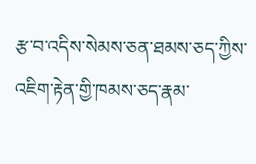རྩ་བ་འདིས་སེམས་ཅན་ཐམས་ཅད་ཀྱིས་འཇིག་རྟེན་གྱི་ཁམས་ཅད་རྣམ་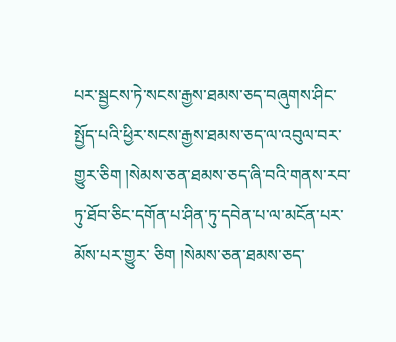པར་སྦྱངས་ཏེ་སངས་རྒྱས་ཐམས་ཅད་བཞུགས་ཤིང་ སྤྱོད་པའི་ཕྱིར་སངས་རྒྱས་ཐམས་ཅད་ལ་འབུལ་བར་གྱུར་ཅིག །སེམས་ཅན་ཐམས་ཅད་ཞི་བའི་གནས་རབ་ཏུ་ཐོབ་ཅིང་དགོན་པ་ཤིན་ཏུ་དབེན་པ་ལ་མངོན་པར་མོས་པར་གྱུར་ ཅིག །སེམས་ཅན་ཐམས་ཅད་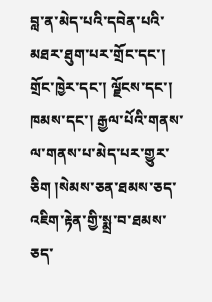བླ་ན་མེད་པའི་དབེན་པའི་མཐར་ཐུག་པར་གྲོང་དང་། གྲོང་ཁྱེར་དང་། ལྗོངས་དང་། ཁམས་དང་། རྒྱལ་པོའི་གནས་ལ་གནས་པ་མེད་པར་གྱུར་ ཅིག །སེམས་ཅན་ཐམས་ཅད་འཇིག་རྟེན་གྱི་སྨྲ་བ་ཐམས་ཅད་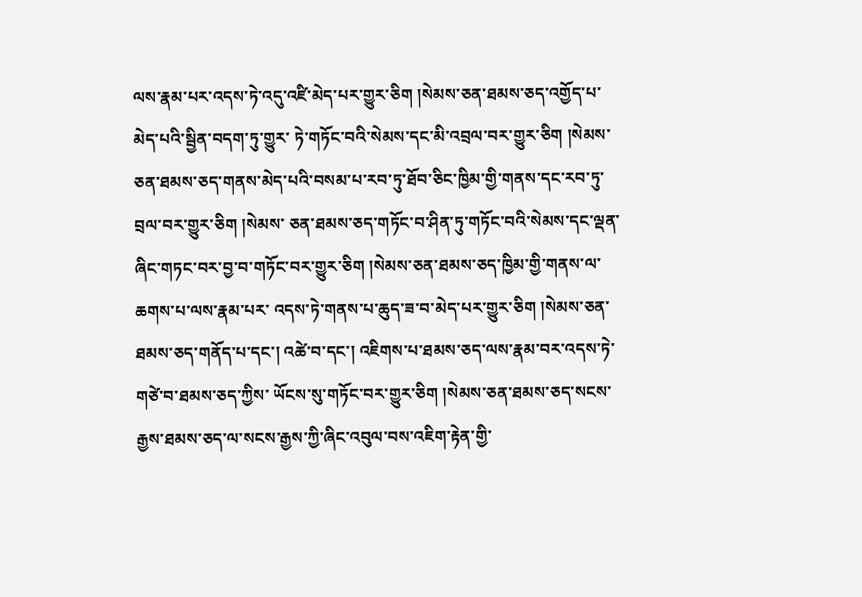ལས་རྣམ་པར་འདས་ཏེ་འདུ་འཛི་མེད་པར་གྱུར་ཅིག །སེམས་ཅན་ཐམས་ཅད་འགྱོད་པ་མེད་པའི་སྦྱིན་བདག་ཏུ་གྱུར་ ཏེ་གཏོང་བའི་སེམས་དང་མི་འབྲལ་བར་གྱུར་ཅིག །སེམས་ཅན་ཐམས་ཅད་གནས་མེད་པའི་བསམ་པ་རབ་ཏུ་ཐོབ་ཅིང་ཁྱིམ་གྱི་གནས་དང་རབ་ཏུ་བྲལ་བར་གྱུར་ཅིག །སེམས་ ཅན་ཐམས་ཅད་གཏོང་བ་ཤིན་ཏུ་གཏོང་བའི་སེམས་དང་ལྡན་ཞིང་གཏང་བར་བྱ་བ་གཏོང་བར་གྱུར་ཅིག །སེམས་ཅན་ཐམས་ཅད་ཁྱིམ་གྱི་གནས་ལ་ཆགས་པ་ལས་རྣམ་པར་ འདས་ཏེ་གནས་པ་ཆུད་ཟ་བ་མེད་པར་གྱུར་ཅིག །སེམས་ཅན་ཐམས་ཅད་གནོད་པ་དང་། འཚེ་བ་དང་། འཇིགས་པ་ཐམས་ཅད་ལས་རྣམ་བར་འདས་ཏེ་གཙེ་བ་ཐམས་ཅད་ཀྱིས་ ཡོངས་སུ་གཏོང་བར་གྱུར་ཅིག །སེམས་ཅན་ཐམས་ཅད་སངས་རྒྱས་ཐམས་ཅད་ལ་སངས་རྒྱས་ཀྱི་ཞིང་འབུལ་བས་འཇིག་རྟེན་གྱི་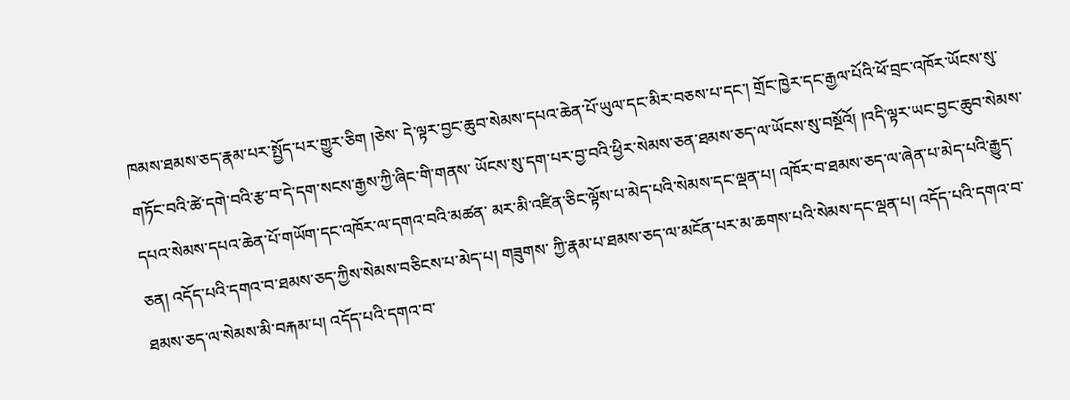ཁམས་ཐམས་ཅད་རྣམ་པར་སྤྱོད་པར་གྱུར་ཅིག །ཅེས་ དེ་ལྟར་བྱང་ཆུབ་སེམས་དཔའ་ཆེན་པོ་ཡུལ་དང་མིར་བཅས་པ་དང་། གྲོང་ཁྱེར་དང་རྒྱལ་པོའི་ཕོ་བྲང་འཁོར་ཡོངས་སུ་གཏོང་བའི་ཚེ་དགེ་བའི་རྩ་བ་དེ་དག་སངས་རྒྱས་ཀྱི་ཞིང་གི་གནས་ ཡོངས་སུ་དག་པར་བྱ་བའི་ཕྱིར་སེམས་ཅན་ཐམས་ཅད་ལ་ཡོངས་སུ་བསྔོའོ། །འདི་ལྟར་ཡང་བྱང་ཆུབ་སེམས་དཔའ་སེམས་དཔའ་ཆེན་པོ་གཡོག་དང་འཁོར་ལ་དགའ་བའི་མཚན་ མར་མི་འཛིན་ཅིང་ལྟོས་པ་མེད་པའི་སེམས་དང་ལྡན་པ། འཁོར་བ་ཐམས་ཅད་ལ་ཞེན་པ་མེད་པའི་རྒྱུད་ཅན། འདོད་པའི་དགའ་བ་ཐམས་ཅད་ཀྱིས་སེམས་བཅིངས་པ་མེད་པ། གཟུགས་ ཀྱི་རྣམ་པ་ཐམས་ཅད་ལ་མངོན་པར་མ་ཆགས་པའི་སེམས་དང་ལྡན་པ། འདོད་པའི་དགའ་བ་ཐམས་ཅད་ལ་སེམས་མི་བརྐམ་པ། འདོད་པའི་དགའ་བ་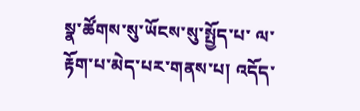སྣ་ཚོགས་སུ་ཡོངས་སུ་སྤྱོད་པ་ ལ་རྟོག་པ་མེད་པར་གནས་པ། འདོད་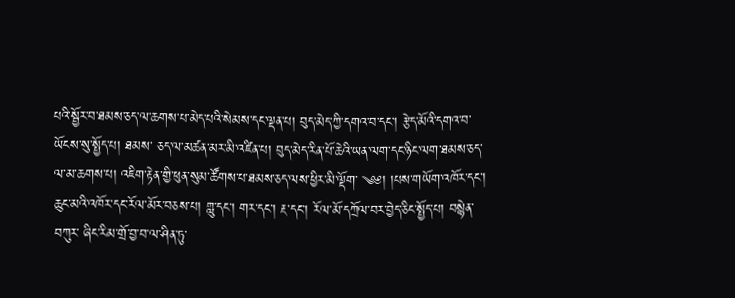པའི་སྦྱོར་བ་ཐམས་ཅད་ལ་ཆགས་པ་མེད་པའི་སེམས་དང་ལྡན་པ། བུད་མེད་ཀྱི་དགའ་བ་དང་། རྩེད་མོའི་དགའ་བ་ཡོངས་སུ་སྤྱོད་པ། ཐམས་ ཅད་ལ་མཚན་མར་མི་འཛིན་པ། བུད་མེད་རིན་པོ་ཆེའི་ཡན་ལག་དང་ཉིང་ལག་ཐམས་ཅད་ལ་མ་ཆགས་པ། འཇིག་རྟེན་གྱི་ཕུན་སུམ་ཚོགས་པ་ཐམས་ཅད་ལས་ཕྱིར་མི་ལྡོག་ ༄༅། །པས་གཡོག་འཁོར་དང་། ཆུང་མའི་འཁོར་དང་རོལ་མོར་བཅས་པ། གླུ་དང་། གར་དང་། རྔ་དང་། རོལ་མོ་དཀྲོལ་བར་བྱེད་ཅིང་སྤྱོད་པ། བསྙེན་བཀུར་ ཞིང་རིམ་གྲོ་བྱ་བ་ལ་ཤིན་ཏུ་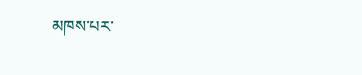མཁས་པར་